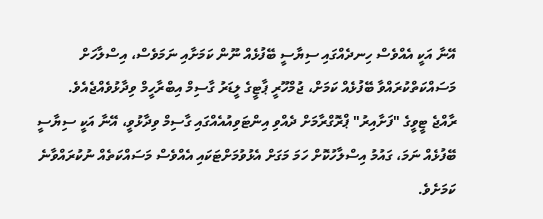އޭނާ އަކީ އެއްވެސް ހިނދެއްގައި ސިޔާސީ ބޭފުޅެއް ނޫން ކަމަށާއި ނަމަވެސް، އިސްލާހަށް މަސައްކަތްކުރައްވާ ބޭފުޅެއް ކަމަށް، ޖުމްހޫރީ ޕާޓީގެ ލީޑަރު ގާސިމް އިބްރާހީމް ވިދާޅުވެއްޖެއެވެ.
ރާއްޖެ ޓީވީގެ "ފަށާއިރު" ޕްރޮގްރާމަށް ދެއްވި އިންޓަވިއުއެއްގައި ގާސިމް ވިދާޅުވީ، އޭނާ އަކީ ސިޔާސީ ބޭފުޅެއް ނަމަ، ގައުމު އިސްލާހުކޮށް ހަމަ މަގަށް އެޅުވުމަށްޓަކައި އެއްވެސް މަސައްކަތެއް ނުކުރައްވާނެ ކަމަށެވެ.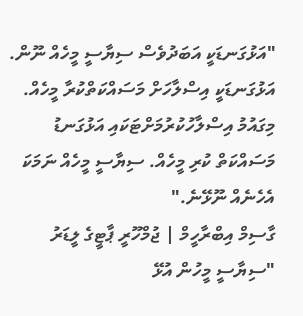"އަޅުގަނޑަކީ އަބަދުވެސް ސިޔާސީ މީހެއް ނޫން. އަޅުގަނޑަކީ އިސްލާހަށް މަސައްކަތްކުރާ މީހެއް. މިގައުމު އިސްލާހުކުރުމަށްޓަކައި އަޅުގަނޑު މަސައްކަތް ކުރި މީހެއް. ސިޔާސީ މީހެއް ނަމަކަ އެހެނެއް ނޫޅޭނެ."
ގާސިމް އިބްރާހީމް | ޖުމްހޫރީ ޕާޓީގެ ލީޑަރު
"ސިޔާސީ މީހުން އުޅޭ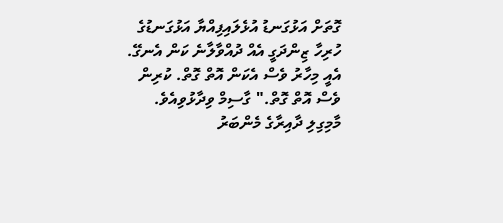ގޮތަށް އަޅުގަނޑު އުޅެލައިފިއްޔާ އަޅުގަނޑުގެ ހުރިހާ ޒިންދަގީ އެއް ދުއްވާލާނެ ކަން އެނގޭ. އެއީ މިހާރު ވެސް އެކަން އޮތް ގޮތް. ކުރިން ވެސް އޮތް ގޮތް." ގާސިމް ވިދާޅުވިއެވެ.
މާމިގިލި ދާއިރާގެ މެންބަރު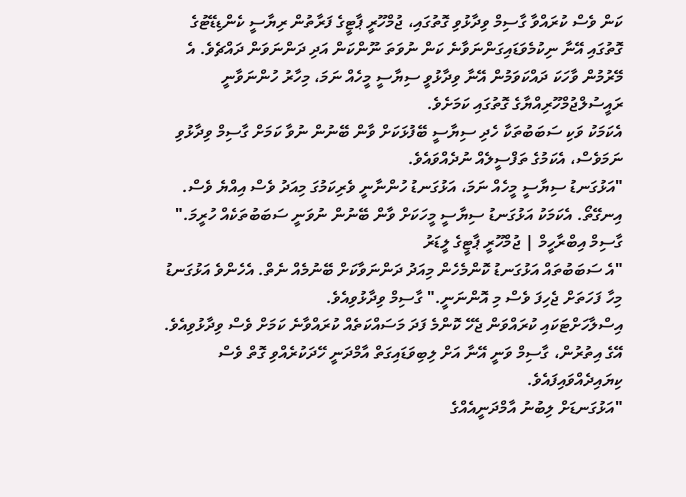ކަން ވެސް ކުރައްވާ ގާސިމް ވިދާޅުވި ގޮތުގައި، ޖުމްހޫރީ ޕާޓީގެ ފަރާތުން ރިޔާސީ ކެންޑިޑޭޓުގެ ގޮތުގައި އޭނާ ނިކުމެވަޑައިގަންނަވާނެ ކަން ނުވަތަ ނޫންކަން އަދި ދަންނަވަން ދައްޗެވެ. އެ މޭރުމުން ވާހަކަ ދައްކަވަމުން އޭނާ ވިދާޅުވީ ސިޔާސީ މީހެއް ނަމަ، މިހާރު ހުންނަވާނީ ރައީސުލްޖުމްހޫރިއްޔާގެ ގޮތުގައި ކަމަށެވެ.
އެކަމަކު ވަކި ސަބަބުތަކާ ހެދި ސިޔާސީ ބޭފުޅަކަށް ވާން ބޭނުން ނުވާ ކަމަށް ގާސިމް ވިދާޅުވި ނަމަވެސް، އެކަމުގެ ތަފްސީލެއް ނުދެއްވައެވެ.
"އަޅުގަނޑު ސިޔާސީ މީހެއް ނަމަ، އަޅުގަނޑު ހުންނާނީ ވެރިކަމުގަ މިއަދު ވެސް އިއްޔެ ވެސް. އިނގޭތޯ. އެކަމަކު އަޅުގަނޑު ސިޔާސީ މީހަކަށް ވާން ބޭނުން ނުވަނީ ސަބަބުތަކެއް ހުރީމަ."
ގާސިމް އިބްރާހީމް | ޖުމްހޫރީ ޕާޓީގެ ލީޑަރު
"އެ ސަބަބުތައް އަޅުގަނޑު ކޮންމެހެން މިއަދު ދަންނަވާކަށް ބޭނުމެއް ނެތް. އެހެންވެ އަޅުގަނޑު މިހާ ފަހަތަށް ޖެހިފަ ވެސް މި އޮންނަނީ." ގާސިމް ވިދާޅުވިއެވެ.
އިސްލާހަށްޓަކައި ކުރައްވަން ޖެހޭ ކޮންމެ ފަދަ މަސައްކަތެއް ކުރައްވާނެ ކަމަށް ވެސް ވިދާޅުވިއެވެ. އޭގެ އިތުރުން، ގާސިމް ވަނީ އޭނާ އަށް ލިބިވަޑައިގަތް އާމްދަނީ ހޭދަކުރެއްވި ގޮތް ވެސް ކިޔައިދެއްވައިފައެވެ.
"އަޅުގަނޑަށް ލިބުނު އާމްދަނީއެއްގެ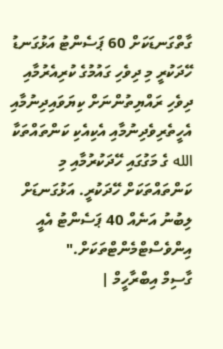ގާތްގަނޑަކަށް 60 ޕަސެންޓު އަޅުގަނޑު ހޭދަކުރީ މި ދިވެހި ގައުމުގެ ކުރިއެރުމާއި ދިވެހި ރައްޔިތުންނަށް ކިޔަވައިދިނުމާއި އެހީތެރިވެދިނުމާއި އެކިއެކި ކަންތައްތަކާ الله ގެ މަގުގައި ހޭދަކުރުމާއި މި ކަންތައްތަކަށް ހޭދަކުރީ. އަޅުގަނޑަށް ލިބުނު އަނެއް 40 ޕަސެންޓު އެއީ އިންވެސްޓްމެންޓްތަކަށް."
ގާސިމް އިބްރާހީމް |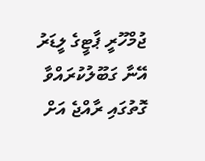ޖުމްހޫރީ ޕާޓީގެ ލީޑަރު
އޭނާ ގަބޫލުކުރައްވާ ގޮތުގައި ރާއްޖެ އަށް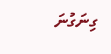ގިނަގުނަ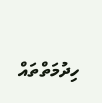ހިދުމަތްތައް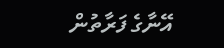އޭނާގެ ފަރާތުން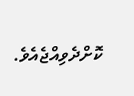ކޮށްދެވިއްޖެއެވެ.